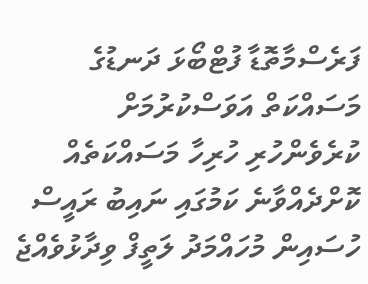ފަރެސްމާތޮޑާ ފުޓްބޯޅަ ދަނޑުގެ މަސައްކަތް އަވަސްކުރުމަށް ކުރެވެންހުރި ހުރިހާ މަސައްކަތެއް ކޮށްދެއްވާނެ ކަމުގައި ނައިބު ރައީސް ހުސައިން މުހައްމަދު ލަތީފް ވިދާޅުވެއްޖެ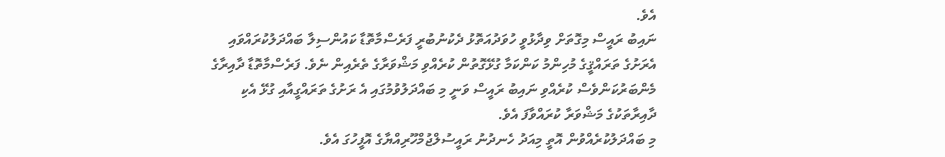އެވެ.
ނައިބު ރައީސް މިގޮތަށް ވިދާޅުވީ ހުވަދުއަތޮޅު ދެކުނުބުރީ ފަރެސްމާތޮޑާ ކައުންސިލާ ބައްދަލުކުރައްވައި އެރަށުގެ ތަރައްޤީގެ މުހިންމު ކަންކަމާ ގުޅޭގޮތުން ކުރެއްވި މަޝްވަރާގެ ތެރެއިން ނެވެ. ފަރެސްމާތޮޑާ ދާއިރާގެ މެންބަރުކަންވެސް ކުރެއްވި ނައިބު ރައީސް ވަނީ މި ބައްދަލުވުމުގައި އެ ރަށުގެ ތަރައްގީއާއި ގުޅޭ އެކި ދާއިރާތަކުގެ މަޝްވަރާ ކުރައްވާފަ އެވެ.
މި ބައްދަލުކުރެއްވުން އޮތީ މިއަދު ހެނދުނު ރައީސުލްޖުމްހޫރިއްޔާގެ އޮފީހުގަ އެވެ.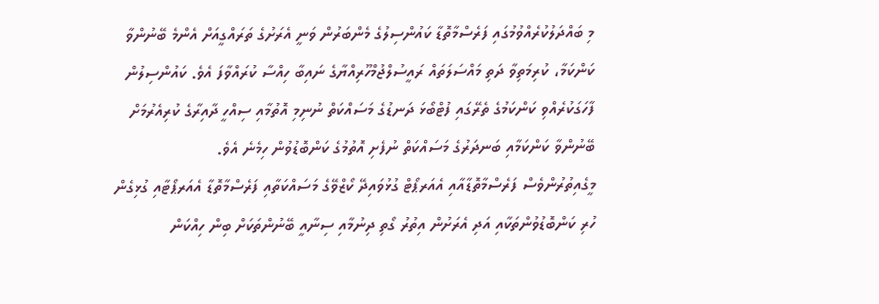މި ބައްދަލުކުރެއްވުމުގައި ފަރެސްމާތޮޑާ ކައުންސިލުގެ މެންބަރުން ވަނީ އެރަށުގެ ތަރައްގީއަށް އެންމެ ބޭނުންވާ ކަންކަމާ، ކުރިމަތިވާ ދަތި މައްސަލަތައް ރައީސުލްޖުމްހޫރިއްޔާގެ ނައިބާ ހިއްސާ ކުރައްވާފަ އެވެ. ކައުންސިލުން ފާހަގަކުރެއްވި ކަންކަމުގެ ތެރޭގައި ފުޓްބޯޅަ ދަނޑުގެ މަސައްކަތް ނުނިމި އޮތުމާއި ސިއްހީ ދާއިރާގެ ކުރިއެރުމަށް ބޭނުންވާ ކަންކަމާއި ބަނދަރުގެ މަސައްކަތް ނުފެށި އޮތުމުގެ ކަންބޮޑުވުން ހިމެނެ އެވެ.
މީގެއިތުރުންވެސް ފަރެސްމާތޮޑާއާއި އެއަރޕޯޓް ގުޅުވައިދޭ ކޯޒްވޭގެ މަސައްކަތާއި ފަރެސްމާތޮޑާ އެއަރޕޯޓާއި ގުޅިގެން ހުރި ކަންބޮޑުވުންތަކާއި އަދި އެރަށުން އިތުރު ގޯތި ދިނުމާއި ސިނާއީ ބޭނުންތަކަށް ބިން ހިއްކަން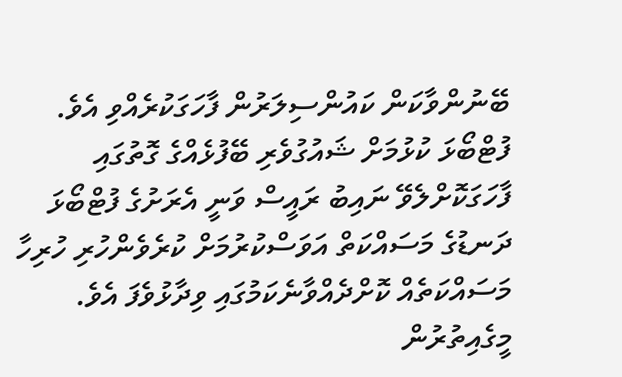ބޭނުންވާކަން ކައުންސިލަރުން ފާހަގަކުރެއްވި އެވެ.
ފުޓްބޯޅަ ކުޅުމަށް ޝައުގުވެރި ބޭފުޅެއްގެ ގޮތުގައި ފާހަގަކޮށްލެވޭ ނައިބު ރައީސް ވަނީ އެރަށުގެ ފުޓްބޯޅަ ދަނޑުގެ މަސައްކަތް އަވަސްކުރުމަށް ކުރެވެންހުރި ހުރިހާ މަސައްކަތެއް ކޮށްދެއްވާނެކަމުގައި ވިދާޅުވެފަ އެވެ. މީގެއިތުރުން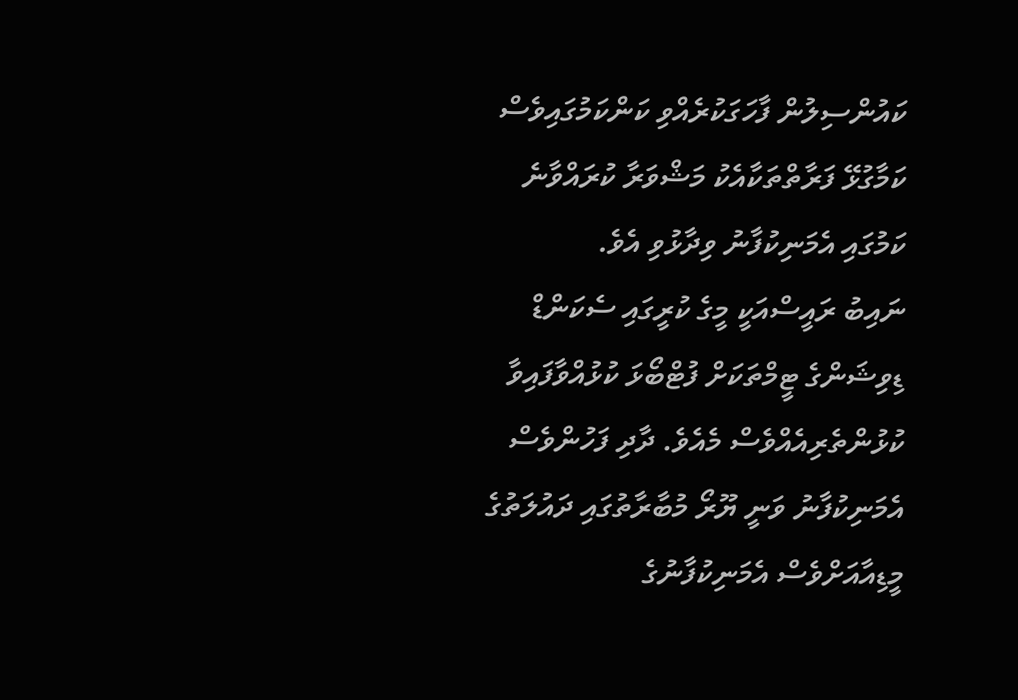ކައުންސިލުން ފާހަގަކުރެއްވި ކަންކަމުގައިވެސް ކަމާގުޅޭ ފަރާތްތަކާއެކު މަޝްވަރާ ކުރައްވާނެ ކަމުގައި އެމަނިކުފާނު ވިދާޅުވި އެވެ.
ނައިބު ރައީސްއަކީ މީގެ ކުރީގައި ސެކަންޑް ޑިވިޝަންގެ ޓީމްތަކަށް ފުޓްބޯޅަ ކުޅުއްވާފައިވާ ކުޅުންތެރިއެއްވެސް މެއެވެ. ދާދި ފަހުންވެސް އެމަނިކުފާނު ވަނީ ޔޫރޯ މުބާރާތުގައި ދައުލަތުގެ މީޑިއާއަށްވެސް އެމަނިކުފާނުގެ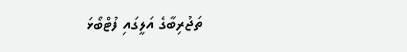ތަޖުރިބާގެ އަލީގައި ފުޓްބޯޅަ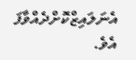އެނަލައިޒްކޮށްދެއްވާފަ އެވެ.